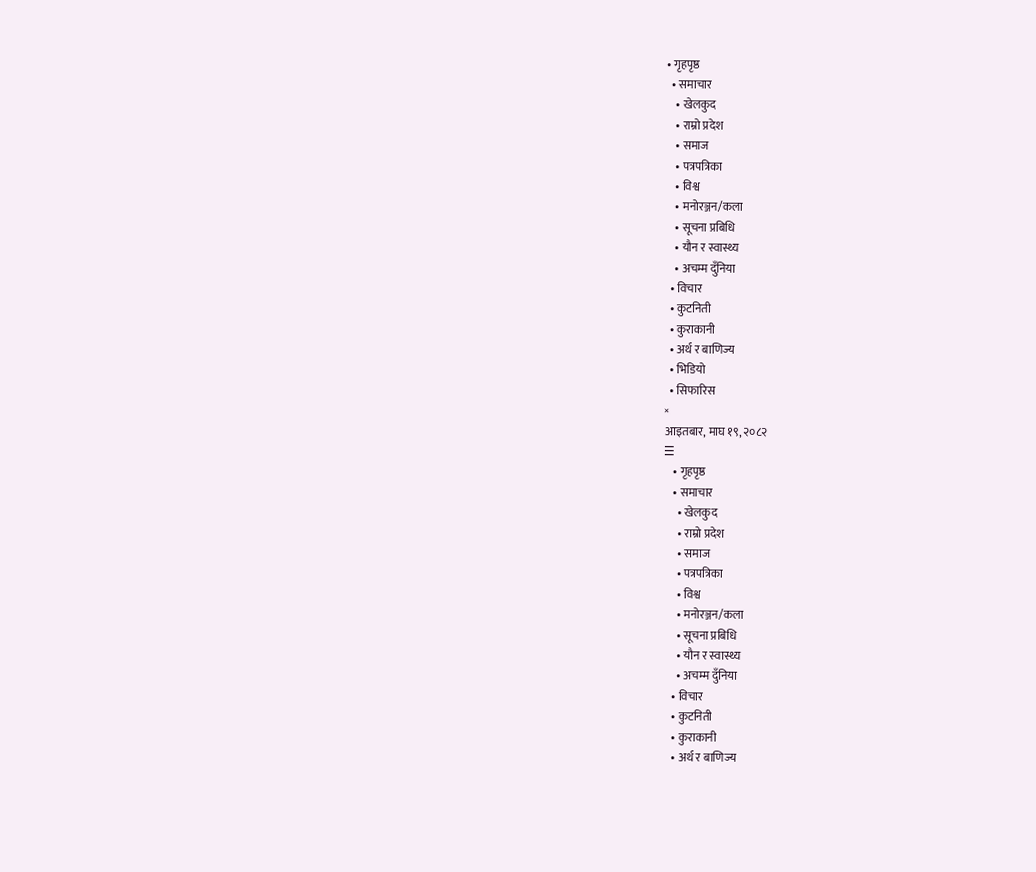• गृहपृष्ठ
  • समाचार
    • खेलकुद
    • राम्रो प्रदेश
    • समाज
    • पत्रपत्रिका
    • विश्व
    • मनोरञ्जन/कला
    • सूचना प्रबिधि
    • यौन र स्वास्थ्य
    • अचम्म दुँनिया
  • विचार
  • कुटनिती
  • कुराकानी
  • अर्थ र बाणिज्य
  • भिडियो
  • सिफारिस
×
आइतबार, माघ १९, २०८२
☰
    • गृहपृष्ठ
    • समाचार
      • खेलकुद
      • राम्रो प्रदेश
      • समाज
      • पत्रपत्रिका
      • विश्व
      • मनोरञ्जन/कला
      • सूचना प्रबिधि
      • यौन र स्वास्थ्य
      • अचम्म दुँनिया
    • विचार
    • कुटनिती
    • कुराकानी
    • अर्थ र बाणिज्य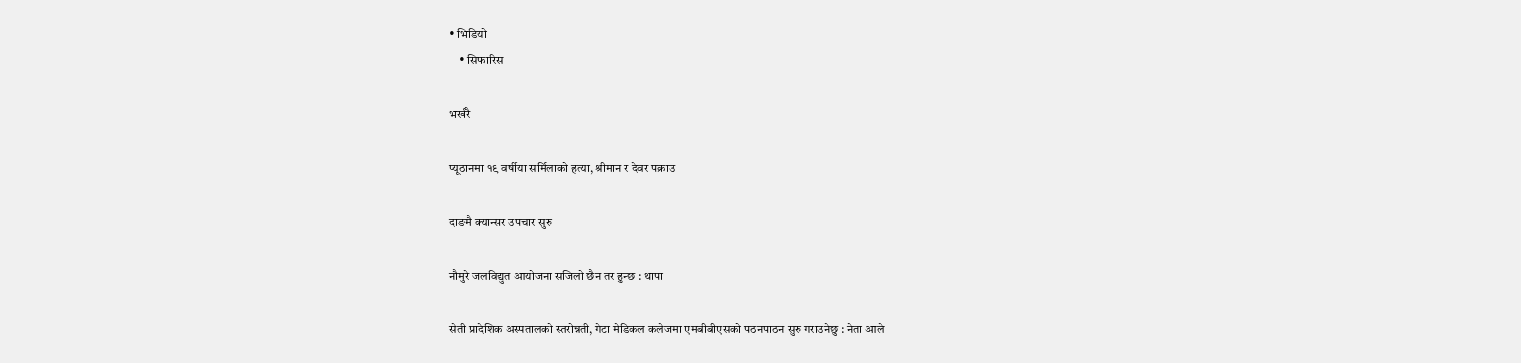• भिडियो
    • सिफारिस

भर्खरै

प्यूठानमा १९ वर्षीया सर्मिलाको हत्या, श्रीमान र देवर पक्राउ

दाङमै क्यान्सर उपचार सुरु

नौमुरे जलविद्युत आयोजना सजिलो छैन तर हुन्छ : थापा

सेती प्रादेशिक अस्पतालको स्तरोन्नती, गेटा मेडिकल कलेजमा एमबीबीएसको पठनपाठन सुरु गराउनेछु : नेता आले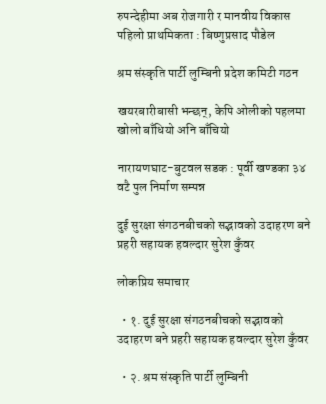रुपन्देहीमा अब रोजगारी र मानवीय विकास पहिलो प्राथमिकता : बिष्णुप्रसाद पौडेल

श्रम संस्कृति पार्टी लुम्बिनी प्रदेश कमिटी गठन

खयरबारीबासी भन्छन्, केपि ओलीको पहलमा खोलो बाँधियो अनि बाँचियो

नारायणघाट-बुटवल सडक : पूर्वी खण्डका ३४ वटै पुल निर्माण सम्पन्न

दुई सुरक्षा संगठनबीचको सद्भावको उदाहरण बने प्रहरी सहायक हवल्दार सुरेश कुँवर

लोकप्रिय समाचार

  • १. दुई सुरक्षा संगठनबीचको सद्भावको उदाहरण बने प्रहरी सहायक हवल्दार सुरेश कुँवर

  • २. श्रम संस्कृति पार्टी लुम्बिनी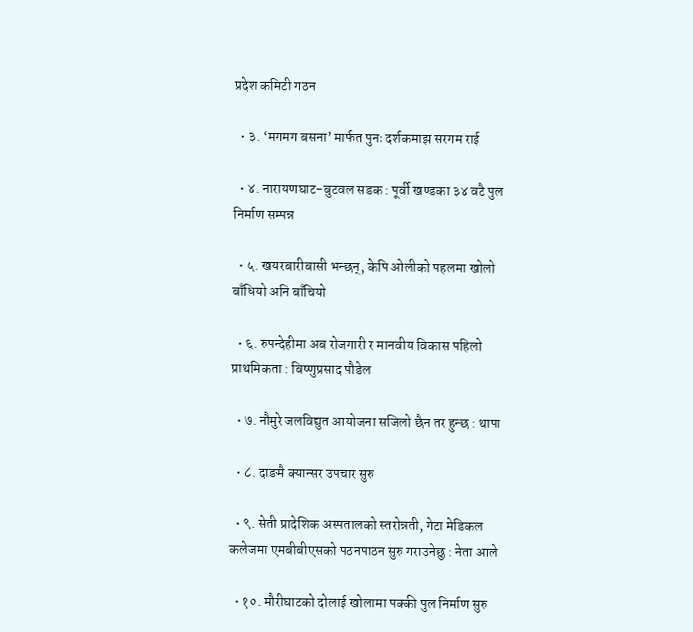प्रदेश कमिटी गठन

  • ३. ‘मगमग बसना’ मार्फत पुनः दर्शकमाझ सरगम राई

  • ४. नारायणघाट-बुटवल सडक : पूर्वी खण्डका ३४ वटै पुल निर्माण सम्पन्न

  • ५. खयरबारीबासी भन्छन्, केपि ओलीको पहलमा खोलो बाँधियो अनि बाँचियो

  • ६. रुपन्देहीमा अब रोजगारी र मानवीय विकास पहिलो प्राथमिकता : बिष्णुप्रसाद पौडेल

  • ७. नौमुरे जलविद्युत आयोजना सजिलो छैन तर हुन्छ : थापा

  • ८. दाङमै क्यान्सर उपचार सुरु

  • ९. सेती प्रादेशिक अस्पतालको स्तरोन्नती, गेटा मेडिकल कलेजमा एमबीबीएसको पठनपाठन सुरु गराउनेछु : नेता आले

  • १०. मौरीघाटको दोलाई खोलामा पक्की पुल निर्माण सुरु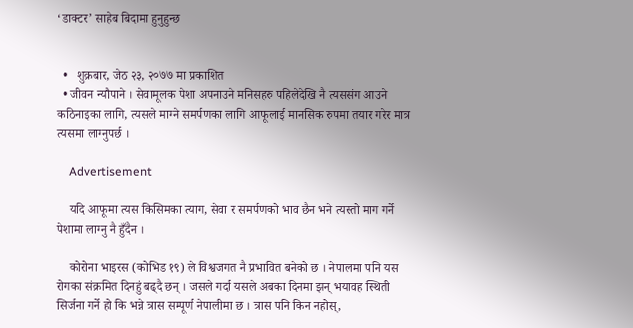‘डाक्टर’ साहेब बिदामा हुनुहुन्छ


  •   शुक्रबार, जेठ २३, २०७७ मा प्रकाशित
  • जीवन न्यौपाने । सेवामूलक पेशा अपनाउने मनिसहरु पहिलेदेखि नै त्यससंग आउने कठिनाइका लागि, त्यसले माग्ने समर्पणका लागि आफूलाई मानसिक रुपमा तयार गरेर मात्र त्यसमा लाग्नुपर्छ ।

    Advertisement

    यदि आफूमा त्यस किसिमका त्याग, सेवा र समर्पणको भाव छैन भने त्यस्तो माग गर्ने पेशामा लाग्नु नै हुँदैन ।

    कोरोना भाइरस (कोभिड १९) ले विश्वजगत नै प्रभावित बनेको छ । नेपालमा पनि यस रोगका संक्रमित दिनहुं बढ्दै छन् । जसले गर्दा यसले अबका दिनमा झन् भयावह स्थिती सिर्जना गर्ने हो कि भन्ने त्रास सम्पूर्ण नेपालीमा छ । त्रास पनि किन नहोस्,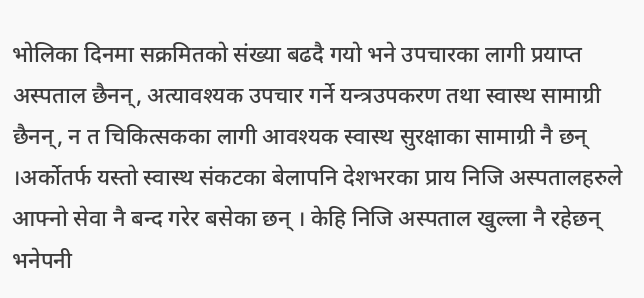भोलिका दिनमा सक्रमितको संख्या बढदै गयो भने उपचारका लागी प्रयाप्त अस्पताल छैनन्, अत्यावश्यक उपचार गर्ने यन्त्रउपकरण तथा स्वास्थ सामाग्री छैनन्, न त चिकित्सकका लागी आवश्यक स्वास्थ सुरक्षाका सामाग्री नै छन् ।अर्कोतर्फ यस्तो स्वास्थ संकटका बेलापनि देशभरका प्राय निजि अस्पतालहरुले आफ्नो सेवा नै बन्द गरेर बसेका छन् । केहि निजि अस्पताल खुल्ला नै रहेछन् भनेपनी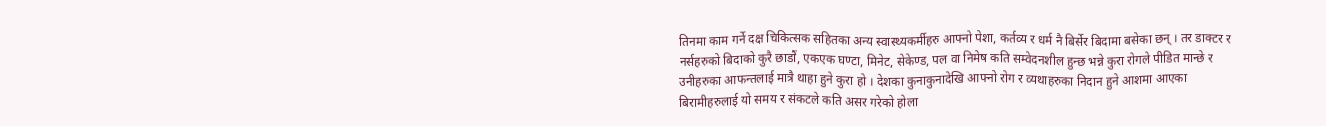तिनमा काम गर्ने दक्ष चिकित्सक सहितका अन्य स्वास्थ्यकर्मीहरु आफ्नो पेशा, कर्तव्य र धर्म नै बिर्सेर बिदामा बसेका छन् । तर डाक्टर र नर्सहरुको बिदाको कुरै छाडौं, एकएक घण्टा, मिनेट, सेकेण्ड, पल वा निमेष कति सम्वेदनशील हुन्छ भन्ने कुरा रोगले पीडित मान्छे र उनीहरुका आफन्तलाई मात्रै थाहा हुने कुरा हो । देशका कुनाकुनादेखि आफ्नो रोग र व्यथाहरुका निदान हुने आशमा आएका बिरामीहरुलाई यो समय र संकटले कति असर गरेको होला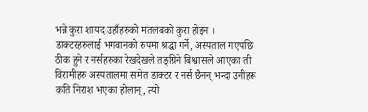भन्ने कुरा शायद उहाँहरुको मतलबको कुरा होइन । डाक्टरहरुलाई भगवानको रुपमा श्रद्धा गर्ने, अस्पताल गएपछि ठीक हुने र नर्सहरुका रेखदेखले तङ्ग्रिने बिश्वासले आएका ती विरामीहरु अस्पतालमा समेत डाक्टर र नर्स छैनन् भन्दा उनीहरू कति निराश भएका होलान्, त्यो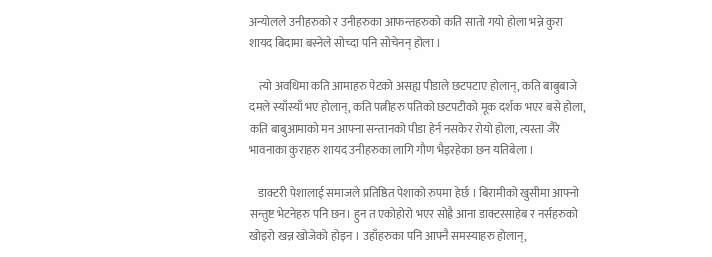अन्योलले उनीहरुको र उनीहरुका आफन्तहरुको कति सातो गयो होला भन्ने कुरा शायद बिदामा बस्नेले सोच्दा पनि सोचेनन् होला ।

    त्यो अवधिमा कति आमाहरु पेटको असह्य पीडाले छटपटाए होलान्, कति बाबुबाजे दमले स्याँस्याँ भए होलान्, कति पत्नीहरु पतिको छटपटीको मूक दर्शक भएर बसे होला, कति बाबुआमाको मन आफ्ना सन्तानको पीडा हेर्न नसकेर रोयो होला, त्यस्ता जैरे भावनाका कुराहरु शायद उनीहरुका लागि गौण भैइरहेका छन यतिबेला ।

    डाक्टरी पेशालाई समाजले प्रतिष्ठित पेशाको रुपमा हेर्छ । बिरामीको खुसीमा आफ्नो सन्तुष्ट भेटनेहरु पनि छन। हुन त एकोहोरो भएर सोह्रै आना डाक्टरसाहेब र नर्सहरुको खोइरो खन्न खोजेको होइन । उहाँहरुका पनि आफ्नै समस्याहरु होलान्,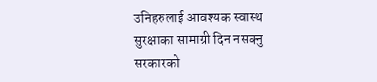उनिहरुलाई आवश्यक स्वास्थ सुरक्षाका सामाग्री दिन नसक्नु सरकारको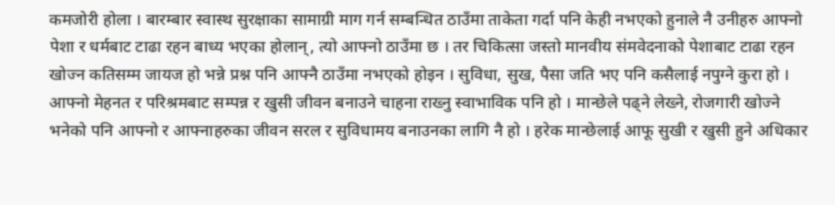कमजोरी होला । बारम्बार स्वास्थ सुरक्षाका सामाग्री माग गर्न सम्बन्धित ठाउँमा ताकेता गर्दा पनि केही नभएको हुनाले नै उनीहरु आफ्नो पेशा र धर्मबाट टाढा रहन बाध्य भएका होलान्, त्यो आफ्नो ठाउँमा छ । तर चिकित्सा जस्तो मानवीय संमवेदनाको पेशाबाट टाढा रहन खोज्न कतिसम्म जायज हो भन्ने प्रश्न पनि आफ्नै ठाउँमा नभएको होइन । सुविधा, सुख, पैसा जति भए पनि कसैलाई नपुग्ने कुरा हो । आफ्नो मेहनत र परिश्रमबाट सम्पन्न र खुसी जीवन बनाउने चाहना राख्नु स्वाभाविक पनि हो । मान्छेले पढ्ने लेख्ने, रोजगारी खोज्ने भनेको पनि आफ्नो र आफ्नाहरुका जीवन सरल र सुविधामय बनाउनका लागि नै हो । हरेक मान्छेलाई आफू सुखी र खुसी हुने अधिकार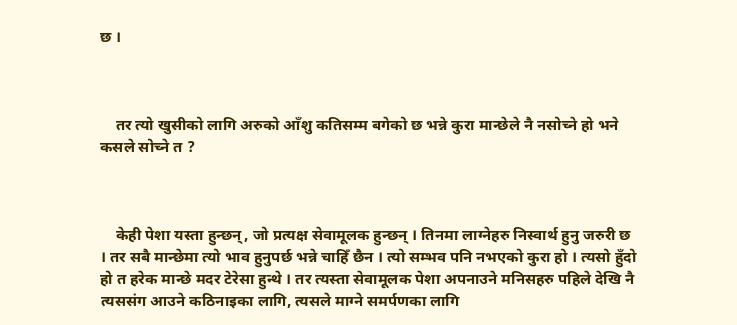छ ।



    तर त्यो खुसीको लागि अरुको आँशु कतिसम्म बगेको छ भन्ने कुरा मान्छेले नै नसोच्ने हो भने कसले सोच्ने त ?



    केही पेशा यस्ता हुन्छन्, जो प्रत्यक्ष सेवामूलक हुन्छन् । तिनमा लाग्नेहरु निस्वार्थ हुनु जरुरी छ । तर सबै मान्छेमा त्यो भाव हुनुपर्छ भन्ने चाहिँ छैन । त्यो सम्भव पनि नभएको कुरा हो । त्यसो हुँदो हो त हरेक मान्छे मदर टेरेसा हुन्थे । तर त्यस्ता सेवामूलक पेशा अपनाउने मनिसहरु पहिले देखि नै त्यससंग आउने कठिनाइका लागि, त्यसले माग्ने समर्पणका लागि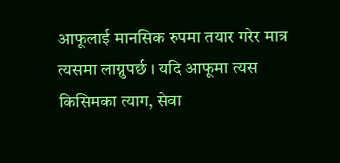आफूलाई मानसिक रुपमा तयार गरेर मात्र त्यसमा लाग्नुपर्छ । यदि आफूमा त्यस किसिमका त्याग, सेवा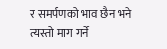र समर्पणको भाव छैन भने त्यस्तो माग गर्ने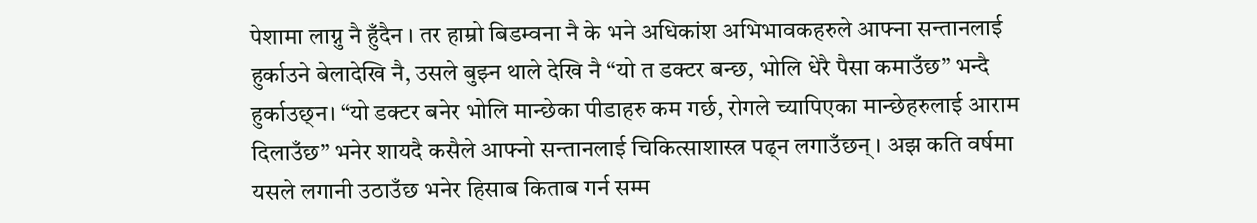पेशामा लाग्नु नै हुँदैन । तर हाम्रो बिडम्वना नै के भने अधिकांश अभिभावकहरुले आफ्ना सन्तानलाई हुर्काउने बेलादेखि नै, उसले बुझ्न थाले देखि नै “यो त डक्टर बन्छ, भोलि धेरै पैसा कमाउँछ” भन्दै हुर्काउछ्न। “यो डक्टर बनेर भोलि मान्छेका पीडाहरु कम गर्छ, रोगले च्यापिएका मान्छेहरुलाई आराम दिलाउँछ” भनेर शायदै कसैले आफ्नो सन्तानलाई चिकित्साशास्त्र पढ्न लगाउँछन् । अझ कति वर्षमा यसले लगानी उठाउँछ भनेर हिसाब किताब गर्न सम्म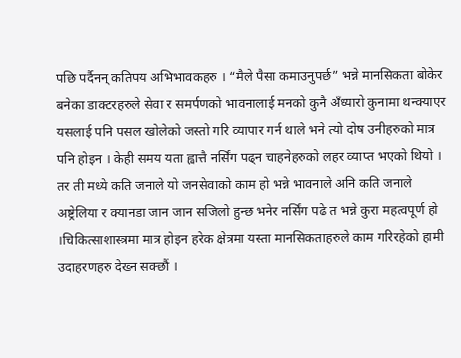पछि पर्दैनन् कतिपय अभिभावकहरु । “मैले पैसा कमाउनुपर्छ” भन्ने मानसिकता बोकेर बनेका डाक्टरहरुले सेवा र समर्पणको भावनालाई मनको कुनै अँध्यारो कुनामा थन्क्याएर यसलाई पनि पसल खोलेको जस्तो गरि व्यापार गर्न थाले भने त्यो दोष उनीहरुको मात्र पनि होइन । केही समय यता ह्वात्तै नर्सिंग पढ्न चाहनेहरुको लहर व्याप्त भएको थियो । तर ती मध्ये कति जनाले यो जनसेवाको काम हो भन्ने भावनाले अनि कति जनाले अष्ट्रेलिया र क्यानडा जान जान सजिलो हुन्छ भनेर नर्सिंग पढे त भन्ने कुरा महत्वपूर्ण हो ।चिकित्साशास्त्रमा मात्र होइन हरेक क्षेत्रमा यस्ता मानसिकताहरुले काम गरिरहेको हामी उदाहरणहरु देख्न सक्छौं ।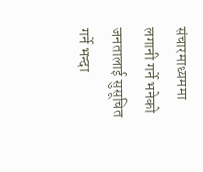संचारमाध्यममा लगानी गर्ने भनेको जनतालाई सुसूचित गर्ने भन्दा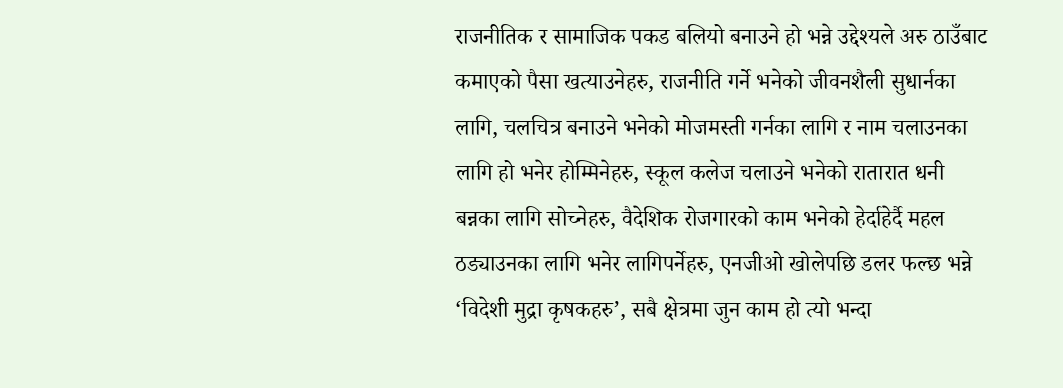राजनीतिक र सामाजिक पकड बलियो बनाउने हो भन्ने उद्देश्यले अरु ठाउँबाट कमाएको पैसा खत्याउनेहरु, राजनीति गर्ने भनेको जीवनशैली सुधार्नका लागि, चलचित्र बनाउने भनेको मोजमस्ती गर्नका लागि र नाम चलाउनका लागि हो भनेर होम्मिनेहरु, स्कूल कलेज चलाउने भनेको रातारात धनी बन्नका लागि सोच्नेहरु, वैदेशिक रोजगारको काम भनेको हेर्दाहेर्दै महल ठड्याउनका लागि भनेर लागिपर्नेहरु, एनजीओ खोलेपछि डलर फल्छ भन्ने ‘विदेशी मुद्रा कृषकहरु’, सबै क्षेत्रमा जुन काम हो त्यो भन्दा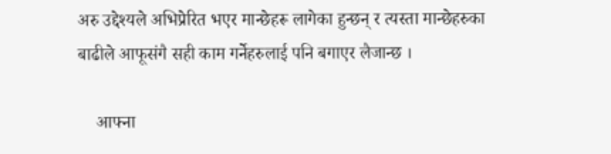अरु उद्देश्यले अभिप्रेरित भएर मान्छेहरू लागेका हुन्छन् र त्यस्ता मान्छेहरुका बाढीले आफूसंगै सही काम गर्नेहरुलाई पनि बगाएर लैजान्छ ।

    आफ्ना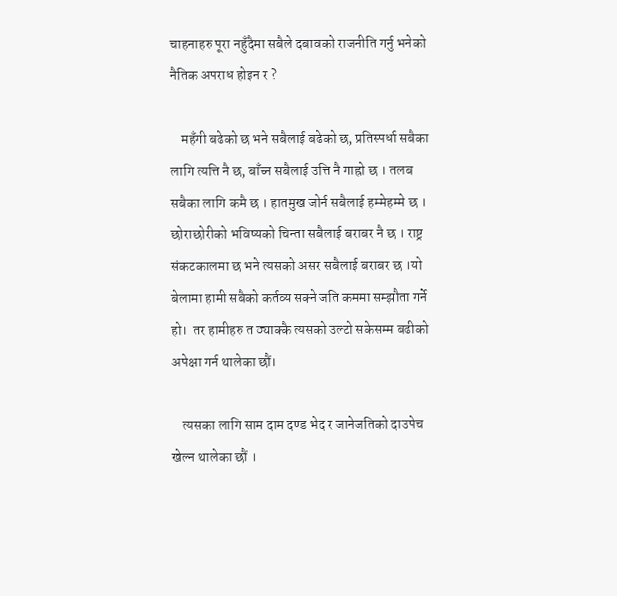चाहनाहरु पूरा नहुँदैमा सबैले दबावको राजनीति गर्नु भनेको नैतिक अपराध होइन र ?

    महँगी बढेको छ भने सबैलाई बढेको छ, प्रतिस्पर्धा सबैका लागि त्यत्ति नै छ, बाँच्न सबैलाई उत्ति नै गाह्रो छ । तलब सबैका लागि कमै छ । हातमुख जोर्न सबैलाई हम्मेहम्मे छ । छोराछोरीको भविष्यको चिन्ता सबैलाई बराबर नै छ । राष्ट्र संकटकालमा छ भने त्यसको असर सबैलाई बराबर छ ।यो बेलामा हामी सबैको कर्तव्य सक्ने जति कममा सम्झौता गर्ने हो।  तर हामीहरु त ठ्याक्कै त्यसको उल्टो सकेसम्म बढीको अपेक्षा गर्न थालेका छौं।

    त्यसका लागि साम दाम दण्ड भेद र जानेजतिको दाउपेच खेल्न थालेका छौं ।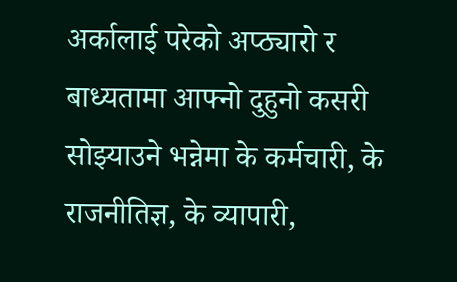अर्कालाई परेको अप्ठ्यारो र बाध्यतामा आफ्नो दुहुनो कसरी सोझ्याउने भन्नेमा के कर्मचारी, के राजनीतिज्ञ, के व्यापारी,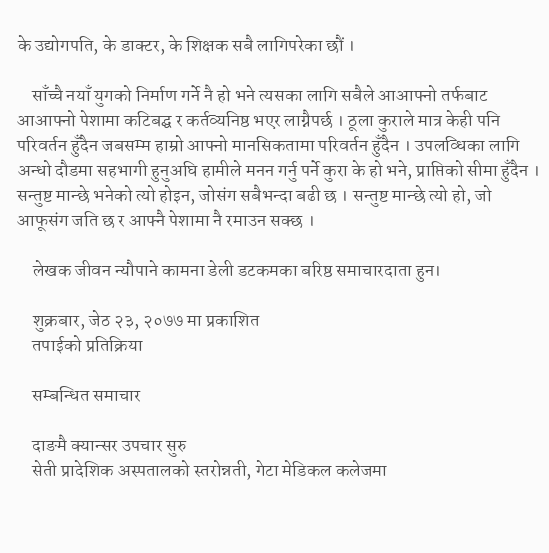के उद्योगपति, के डाक्टर, के शिक्षक सबै लागिपरेका छौं ।

    साँच्चै नयाँ युगको निर्माण गर्ने नै हो भने त्यसका लागि सबैले आआफ्नो तर्फबाट आआफ्नो पेशामा कटिबद्घ र कर्तव्यनिष्ठ भएर लाग्नैपर्छ । ठूला कुराले मात्र केही पनि परिवर्तन हुँदैन जबसम्म हाम्रो आफ्नो मानसिकतामा परिवर्तन हुँदैन । उपलव्धिका लागि अन्धो दौडमा सहभागी हुनुअघि हामीले मनन गर्नु पर्ने कुरा के हो भने, प्राप्तिको सीमा हुँदैन । सन्तुष्ट मान्छे भनेको त्यो होइन, जोसंग सबैभन्दा बढी छ । सन्तुष्ट मान्छे त्यो हो, जो आफूसंग जति छ र आफ्नै पेशामा नै रमाउन सक्छ ।

    लेखक जीवन न्यौपाने कामना डेली डटकमका बरिष्ठ समाचारदाता हुन।

    शुक्रबार, जेठ २३, २०७७ मा प्रकाशित
    तपाईको प्रतिक्रिया

    सम्बन्धित समाचार

    दाङमै क्यान्सर उपचार सुरु
    सेती प्रादेशिक अस्पतालको स्तरोन्नती, गेटा मेडिकल कलेजमा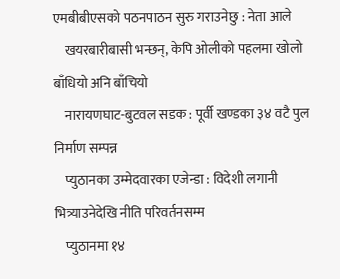एमबीबीएसको पठनपाठन सुरु गराउनेछु : नेता आले
    खयरबारीबासी भन्छन्, केपि ओलीको पहलमा खोलो बाँधियो अनि बाँचियो
    नारायणघाट-बुटवल सडक : पूर्वी खण्डका ३४ वटै पुल निर्माण सम्पन्न
    प्युठानका उम्मेदवारका एजेन्डा : विदेशी लगानी भित्र्याउनेदेखि नीति परिवर्तनसम्म
    प्युठानमा १४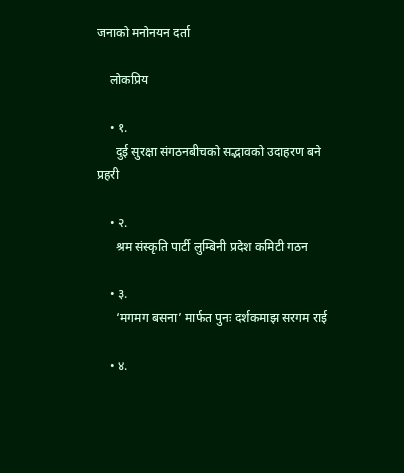जनाको मनोनयन दर्ता

    लोकप्रिय

    • १.
      दुई सुरक्षा संगठनबीचको सद्भावको उदाहरण बने प्रहरी

    • २.
      श्रम संस्कृति पार्टी लुम्बिनी प्रदेश कमिटी गठन

    • ३.
      ‘मगमग बसना’ मार्फत पुनः दर्शकमाझ सरगम राई

    • ४.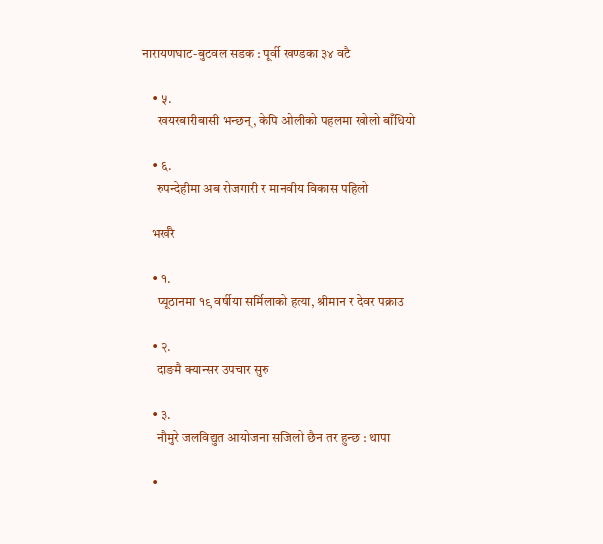नारायणघाट-बुटवल सडक : पूर्वी खण्डका ३४ वटै

    • ५.
      खयरबारीबासी भन्छन्, केपि ओलीको पहलमा खोलो बाँधियो

    • ६.
      रुपन्देहीमा अब रोजगारी र मानवीय विकास पहिलो

    भर्खरै

    • १.
      प्यूठानमा १९ वर्षीया सर्मिलाको हत्या, श्रीमान र देवर पक्राउ

    • २.
      दाङमै क्यान्सर उपचार सुरु

    • ३.
      नौमुरे जलविद्युत आयोजना सजिलो छैन तर हुन्छ : थापा

    •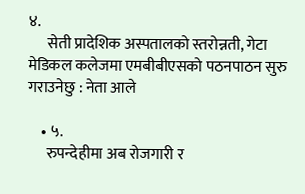४.
      सेती प्रादेशिक अस्पतालको स्तरोन्नती, गेटा मेडिकल कलेजमा एमबीबीएसको पठनपाठन सुरु गराउनेछु : नेता आले

    • ५.
      रुपन्देहीमा अब रोजगारी र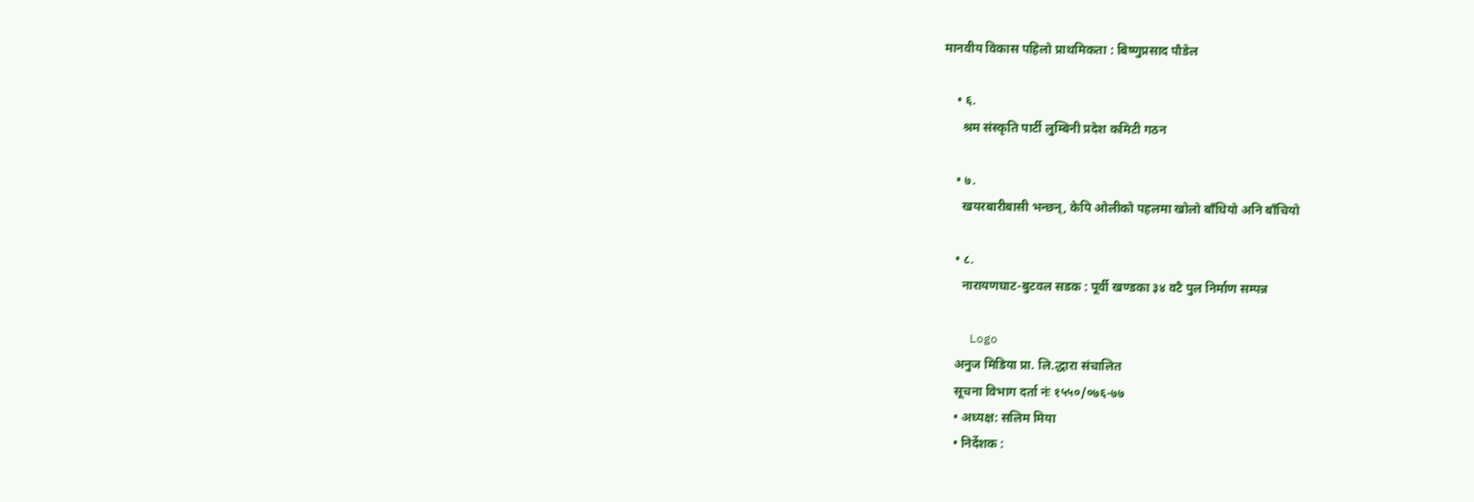मानवीय विकास पहिलो प्राथमिकता : बिष्णुप्रसाद पौडेल

    • ६.
      श्रम संस्कृति पार्टी लुम्बिनी प्रदेश कमिटी गठन

    • ७.
      खयरबारीबासी भन्छन्, केपि ओलीको पहलमा खोलो बाँधियो अनि बाँचियो

    • ८.
      नारायणघाट-बुटवल सडक : पूर्वी खण्डका ३४ वटै पुल निर्माण सम्पन्न

    Logo
    अनुज मिडिया प्रा. लि.द्धारा संचालित
    सूचना विभाग दर्ता नंः १५५०/०७६-७७
    • अध्यक्ष: सलिम मिया
    • निर्देशक :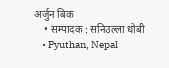अर्जुन बिक
    • सम्पादक : सनिउल्ला धोबी
    • Pyuthan, Nepal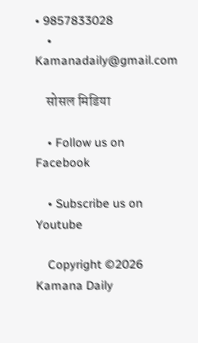• 9857833028
    • Kamanadaily@gmail.com

    सोसल मिडिया

    • Follow us on Facebook

    • Subscribe us on Youtube

    Copyright ©2026 Kamana Daily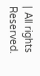| All rights Reserved.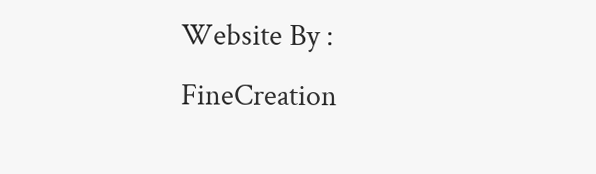Website By :  FineCreation